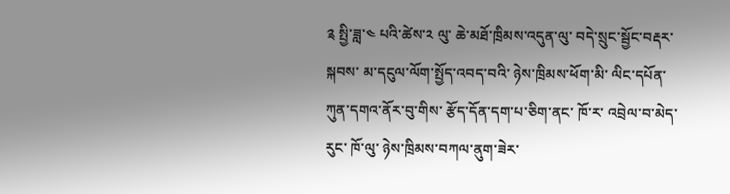༉ སྤྱི་ཟླ་༤ པའི་ཚེས་༢ ལུ་ ཆེ་མཐོ་ཁྲིམས་འདུན་ལུ་ བདེ་སྲུང་སྦྱོང་བརྡར་སྐབས་ མ་དངུལ་ལོག་སྤྱོད་འབད་བའི་ ཉེས་ཁྲིམས་ཕོག་མི་ ལིང་དཔོན་ཀུན་དགའ་ནོར་བུ་གིས་ རྩོད་དོན་དག་པ་ཅིག་ནང་ ཁོ་ར་ འབྲེལ་བ་མེད་རུང་ ཁོ་ལུ་ ཉེས་ཁྲིམས་བཀལ་ནུག་ཟེར་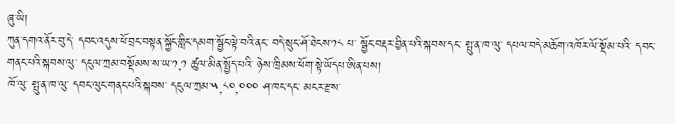ཞུ་ཡི།
ཀུན་དགའ་ནོར་བུ་དེ་ དབང་འདུས་ཕོ་བྲང་བསྟན་སྐྱོང་གླིང་དམག་སྦྱོང་ལྟེ་བའི་ནང་ བདེ་སྲུང་ཤོ་ཐེངས་༡༨ པ་ སྦྱོང་བརྡར་བྱིན་པའི་སྐབས་དང་ སྤུ་ན་ཁ་ལུ་ དཔལ་བདེ་མཆོག་འཁོར་ལོ་སྡོམ་པའི་ དབང་གནང་པའི་སྐབས་ལུ་ དངུལ་ཀྲམ་བསྡོམས་ས་ཡ་༡.༡ ཚུལ་མིན་སྤྱོད་པའི་ ཉེས་ཁྲིམས་ཕོག་སྟེ་ཡོདཔ་ཨིན་པས།
ཁོ་ལུ་ སྤུ་ན་ཁ་ལུ་ དབང་ལུང་གནང་པའི་སྐབས་ དངུལ་ཀྲམ་༥,༨༠,༠༠༠ ཤ་ཁང་དང་ མངར་རྫས་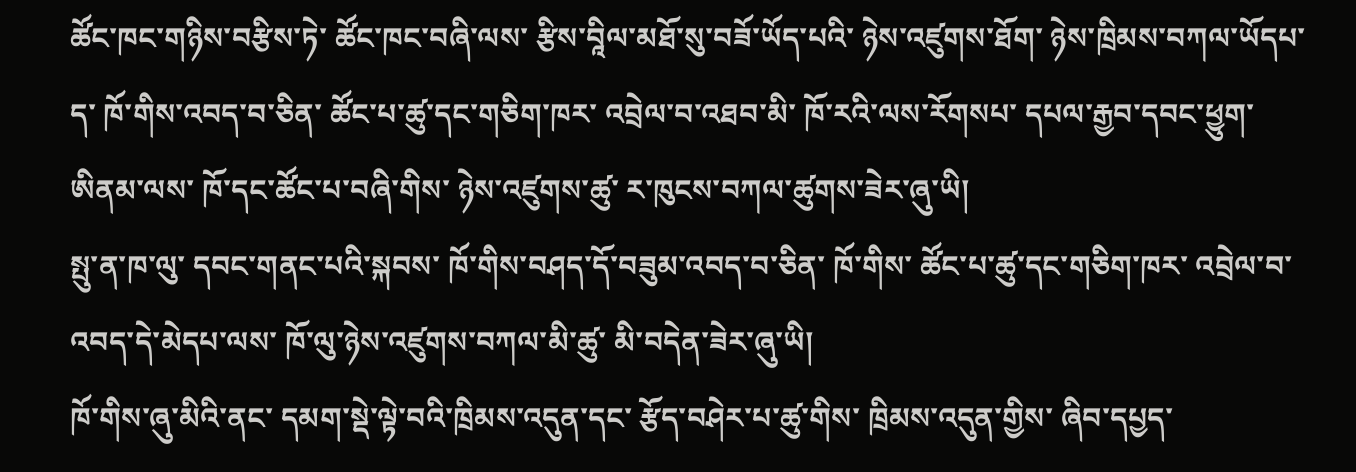ཚོང་ཁང་གཉིས་བརྩིས་ཏེ་ ཚོང་ཁང་བཞི་ལས་ རྩིས་བཱིལ་མཐོ་སུ་བཟོ་ཡོད་པའི་ ཉེས་འཛུགས་ཐོག་ ཉེས་ཁྲིམས་བཀལ་ཡོདཔ་ད་ ཁོ་གིས་འབད་བ་ཅིན་ ཚོང་པ་ཚུ་དང་གཅིག་ཁར་ འབྲེལ་བ་འཐབ་མི་ ཁོ་རའི་ལས་རོགསཔ་ དཔལ་རྒྱབ་དབང་ཕྱུག་ཨིནམ་ལས་ ཁོ་དང་ཚོང་པ་བཞི་གིས་ ཉེས་འཛུགས་ཚུ་ ར་ཁུངས་བཀལ་ཚུགས་ཟེར་ཞུ་ཡི།
སྤུ་ན་ཁ་ལུ་ དབང་གནང་པའི་སྐབས་ ཁོ་གིས་བཤད་དོ་བཟུམ་འབད་བ་ཅིན་ ཁོ་གིས་ ཚོང་པ་ཚུ་དང་གཅིག་ཁར་ འབྲེལ་བ་འབད་དེ་མེདཔ་ལས་ ཁོ་ལུ་ཉེས་འཛུགས་བཀལ་མི་ཚུ་ མི་བདེན་ཟེར་ཞུ་ཡི།
ཁོ་གིས་ཞུ་མིའི་ནང་ དམག་སྡེ་ལྟེ་བའི་ཁྲིམས་འདུན་དང་ རྩོད་བཤེར་པ་ཚུ་གིས་ ཁྲིམས་འདུན་གྱིས་ ཞིབ་དཔྱད་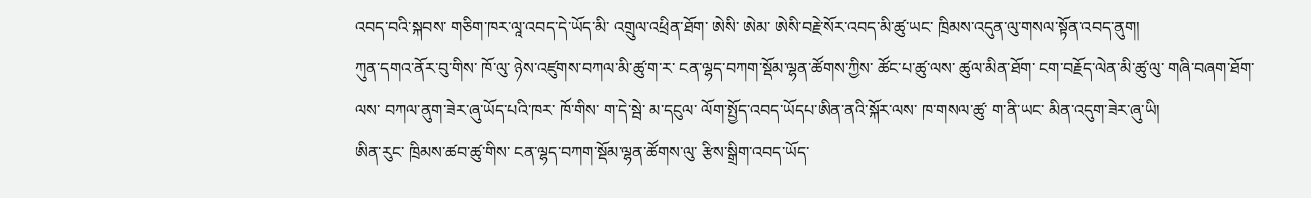འབད་བའི་སྐབས་ གཅིག་ཁར་ལཱ་འབད་དེ་ཡོད་མི་ འགྲུལ་འཕྲིན་ཐོག་ ཨེསི་ ཨེམ་ ཨེསི་བརྗེ་སོར་འབད་མི་ཚུ་ཡང་ ཁྲིམས་འདུན་ལུ་གསལ་སྟོན་འབད་ནུག།
ཀུན་དགའ་ནོར་བུ་གིས་ ཁོ་ལུ་ ཉེས་འཛུགས་བཀལ་མི་ཚུ་ག་ར་ ངན་ལྷད་བཀག་སྡོམ་ལྷན་ཚོགས་ཀྱིས་ ཚོང་པ་ཚུ་ལས་ ཚུལ་མིན་ཐོག་ ངག་བརྗོད་ལེན་མི་ཚུ་ལུ་ གཞི་བཞག་ཐོག་ལས་ བཀལ་ནུག་ཟེར་ཞུ་ཡོད་པའི་ཁར་ ཁོ་གིས་ ག་དེ་སྦེ་ མ་དངུལ་ ལོག་སྤྱོད་འབད་ཡོདཔ་ཨིན་ནའི་སྐོར་ལས་ ཁ་གསལ་ཚུ་ ག་ནི་ཡང་ མིན་འདུག་ཟེར་ཞུ་ཡི།
ཨིན་རུང་ ཁྲིམས་ཚབ་ཚུ་གིས་ ངན་ལྷད་བཀག་སྡོམ་ལྷན་ཚོགས་ལུ་ རྩིས་སྒྲིག་འབད་ཡོད་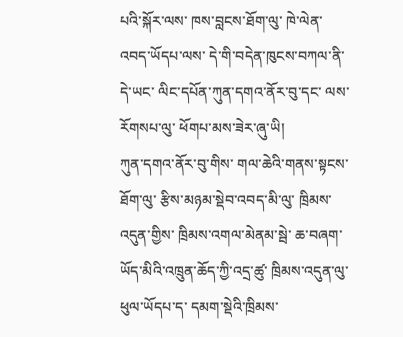པའི་སྐོར་ལས་ ཁས་བླངས་ཐོག་ལུ་ ཁེ་ལེན་འབད་ཡོདཔ་ལས་ དེ་གི་བདེན་ཁུངས་བཀལ་ནི་དེ་ཡང་ ལིང་དཔོན་ཀུན་དགའ་ནོར་བུ་དང་ ལས་རོགསཔ་ལུ་ ཕོགཔ་མས་ཟེར་ཞུ་ཡི།
ཀུན་དགའ་ནོར་བུ་གིས་ གལ་ཆེའི་གནས་སྟངས་ཐོག་ལུ་ རྩིས་མཉམ་སྡེབ་འབད་མི་ལུ་ ཁྲིམས་འདུན་གྱིས་ ཁྲིམས་འགལ་མེནམ་སྦེ་ ཆ་བཞག་ཡོད་མིའི་འཁྲུན་ཆོད་ཀྱི་འདྲ་ཚུ་ ཁྲིམས་འདུན་ལུ་ཕུལ་ཡོདཔ་ད་ དམག་སྡེའི་ཁྲིམས་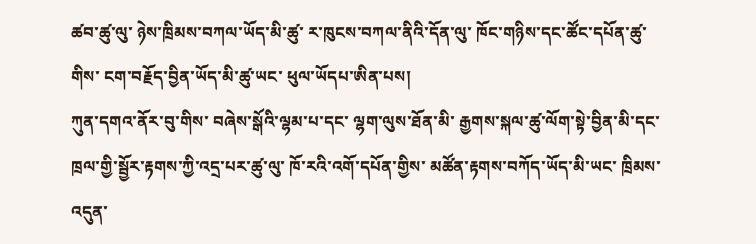ཚབ་ཚུ་ལུ་ ཉེས་ཁྲིམས་བཀལ་ཡོད་མི་ཚུ་ ར་ཁུངས་བཀལ་ནིའི་དོན་ལུ་ ཁོང་གཉིས་དང་ཚོང་དཔོན་ཚུ་གིས་ ངག་བརྗོད་བྱིན་ཡོད་མི་ཚུ་ཡང་ ཕུལ་ཡོདཔ་ཨིན་པས།
ཀུན་དགའ་ནོར་བུ་གིས་ བཞེས་སྒོའི་ལྷམ་པ་དང་ ལྷག་ལུས་ཐོན་མི་ རྒྱགས་སྐལ་ཚུ་ལོག་སྟེ་བྱིན་མི་དང་ ཁྲལ་གྱི་སྦྱོར་རྟགས་ཀྱི་འདྲ་པར་ཚུ་ལུ་ ཁོ་རའི་འགོ་དཔོན་གྱིས་ མཚོན་རྟགས་བཀོད་ཡོད་མི་ཡང་ ཁྲིམས་འདུན་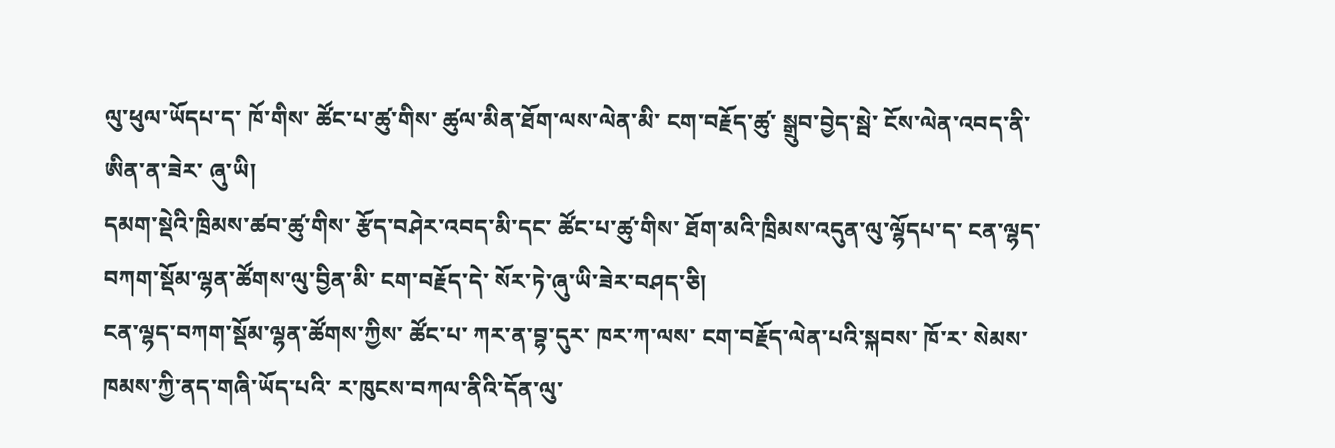ལུ་ཕུལ་ཡོདཔ་ད་ ཁོ་གིས་ ཚོང་པ་ཚུ་གིས་ ཚུལ་མིན་ཐོག་ལས་ལེན་མི་ ངག་བརྗོད་ཚུ་ སྒྲུབ་བྱེད་སྦེ་ ངོས་ལེན་འབད་ནི་ཨིན་ན་ཟེར་ ཞུ་ཡི།
དམག་སྡེའི་ཁྲིམས་ཚབ་ཚུ་གིས་ རྩོད་བཤེར་འབད་མི་དང་ ཚོང་པ་ཚུ་གིས་ ཐོག་མའི་ཁྲིམས་འདུན་ལུ་ལྷོདཔ་ད་ ངན་ལྷད་བཀག་སྡོམ་ལྷན་ཚོགས་ལུ་བྱིན་མི་ ངག་བརྗོད་དེ་ སོར་ཏེ་ཞུ་ཡི་ཟེར་བཤད་ཅི།
ངན་ལྷད་བཀག་སྡོམ་ལྷན་ཚོགས་ཀྱིས་ ཚོང་པ་ ཀར་ན་བྷ་དུར་ ཁར་ཀ་ལས་ ངག་བརྗོད་ལེན་པའི་སྐབས་ ཁོ་ར་ སེམས་ཁམས་ཀྱི་ནད་གཞི་ཡོད་པའི་ ར་ཁུངས་བཀལ་ནིའི་དོན་ལུ་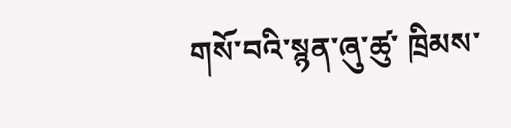གསོ་བའི་སྙན་ཞུ་ཚུ་ ཁྲིམས་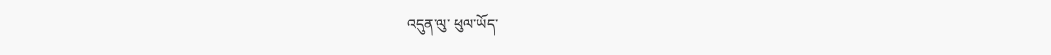འདུན་ལུ་ ཕུལ་ཡོད་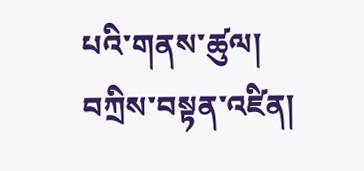པའི་གནས་ཚུལ།
བཀྲིས་བསྟན་འཛིན།